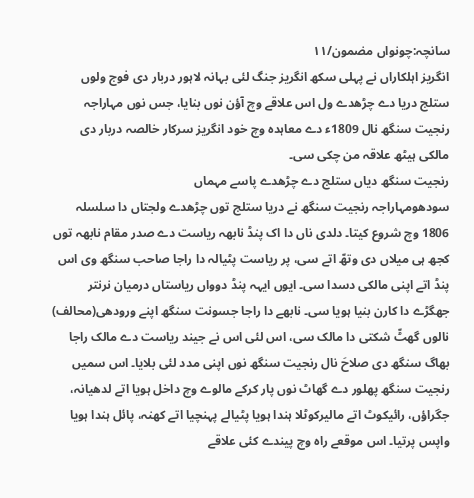سانچہ:چونواں مضمون/۱۱
انگریز اہلکاراں نے پہلی سکھ انگریز جنگ لئی بہانہ لاہور دربار دی فوج ولوں ستلج دریا دے چڑھدے ول اس علاقے وچ آؤن نوں بنایا، جس نوں مہاراجہ رنجیت سنگھ نال 1809ء دے معاہدہ وچ خود انگریز سرکار خالصہ دربار دی مالکی ہیٹھ علاقہ من چکی سی۔
رنجیت سنگھ دیاں ستلج دے چڑھدے پاسے مہماں
سودھومہاراجہ رنجیت سنگھ نے دریا ستلج توں چڑھدے ولجتاں دا سلسلہ 1806 وچ شروع کیتا۔ دلدی ناں دا اک پنڈ نابھہ ریاست دے صدر مقام نابھہ توں کجھ ہی میلاں دی وتھّ اتے سی، پر ریاست پٹیالہ دا راجا صاحب سنگھ وی اس پنڈ اتے اپنی مالکی دسدا سی۔ ایوں ایہہ پنڈ دوواں ریاستاں درمیان نرنتر جھگڑے دا کارن بنیا ہویا سی۔ نابھے دا راجا جسونت سنگھ اپنے ورودھی(محالف) نالوں گھٹّ شکتی دا مالک سی، اس لئی اس نے جیند ریاست دے مالک راجا بھاگ سنگھ دی صلاحَ نال رنجیت سنگھ نوں اپنی مدد لئی بلایا۔ اس سمیں رنجیت سنگھ پھلور دے گھاٹ نوں پار کرکے مالوے وچ داخل ہویا اتے لدھیانہ، جگراؤں، رائیکوٹ اتے مالیرکوٹلا ہندا ہویا پٹیالے پہنچیا اتے کھنہ، پائل ہندا ہویا واپس پرتیا۔ اس موقعے راہ وچ پیندے کئی علاقے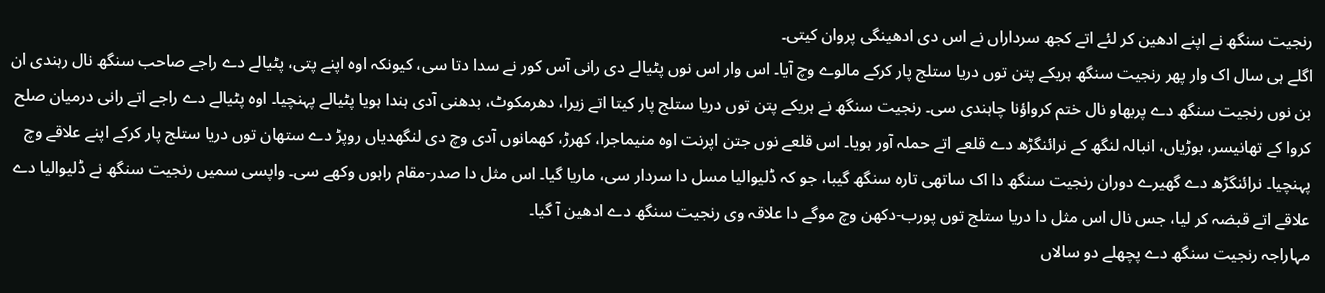رنجیت سنگھ نے اپنے ادھین کر لئے اتے کجھ سرداراں نے اس دی ادھینگی پروان کیتی۔
اگلے ہی سال اک وار پھر رنجیت سنگھ ہریکے پتن توں دریا ستلج پار کرکے مالوے وچ آیا۔ اس وار اس نوں پٹیالے دی رانی آس کور نے سدا دتا سی، کیونکہ اوہ اپنے پتی، پٹیالے دے راجے صاحب سنگھ نال رہندی ان بن نوں رنجیت سنگھ دے پربھاو نال ختم کرواؤنا چاہندی سی۔ رنجیت سنگھ نے ہریکے پتن توں دریا ستلج پار کیتا اتے زیرا، دھرمکوٹ، بدھنی آدی ہندا ہویا پٹیالے پہنچیا۔ اوہ پٹیالے دے راجے اتے رانی درمیان صلح کروا کے تھانیسر، بوڑیاں، انبالہ لنگھ کے نرائنگڑھ دے قلعے اتے حملہ آور ہویا۔ اس قلعے نوں جتن اپرنت اوہ منیماجرا، کھرڑ، کھمانوں آدی وچ دی لنگھدیاں روپڑ دے ستھان توں دریا ستلج پار کرکے اپنے علاقے وچ پہنچیا۔ نرائنگڑھ دے گھیرے دوران رنجیت سنگھ دا اک ساتھی تارہ سنگھ گیبا، جو کہ ڈلیوالیا مسل دا سردار سی، ماریا گیا۔ اس مثل دا صدر-مقام راہوں وکھے سی۔ واپسی سمیں رنجیت سنگھ نے ڈلیوالیا دے علاقے اتے قبضہ کر لیا، جس نال اس مثل دا دریا ستلج توں پورب-دکھن وچ موگے دا علاقہ وی رنجیت سنگھ دے ادھین آ گیا۔
مہاراجہ رنجیت سنگھ دے پچھلے دو سالاں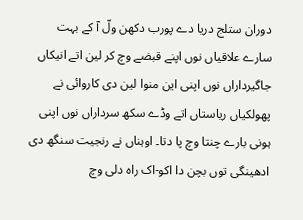دوران ستلج دریا دے پورب دکھن ولّ آ کے بہت سارے علاقیاں نوں اپنے قبضے وچ کر لین اتے انیکاں جاگیرداراں نوں اپنی این منوا لین دی کاروائی نے پھولکیاں ریاستاں اتے وڈے سکھ سرداراں نوں اپنی ہونی بارے چنتا وچ پا دتا۔ اوہناں نے رنجیت سنگھ دی ادھینگی توں بچن دا اکو-اک راہ دلی وچ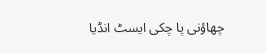چھاؤنی پا چکی ایسٹ انڈیا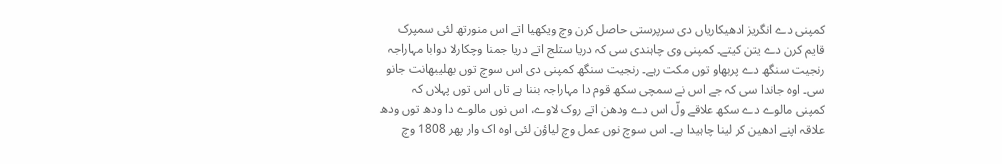کمپنی دے انگریز ادھیکاریاں دی سرپرستی حاصل کرن وچ ویکھیا اتے اس منورتھ لئی سمپرک قایم کرن دے یتن کیتے۔ کمپنی وی چاہندی سی کہ دریا ستلج اتے دریا جمنا وچکارلا دوابا مہاراجہ رنجیت سنگھ دے پربھاو توں مکت رہے۔ رنجیت سنگھ کمپنی دی اس سوچ توں بھلیبھانت جانو سی۔ اوہ جاندا سی کہ جے اس نے سمچی سکھ قوم دا مہاراجہ بننا ہے تاں اس توں پہلاں کہ کمپنی مالوے دے سکھ علاقے ولّ اس دے ودھن اتے روک لاوے، اس نوں مالوے دا ودھ توں ودھ علاقہ اپنے ادھین کر لینا چاہیدا ہے۔ اس سوچ نوں عمل وچ لیاؤن لئی اوہ اک وار پھر 1808 وچ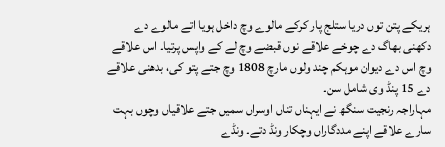ہریکے پتن توں دریا ستلج پار کرکے مالوے وچ داخل ہویا اتے مالوے دے دکھنی بھاگ دے چوخے علاقے نوں قبضے وچ لے کے واپس پرتیا۔ اس علاقے وچ اس دے دیوان موہکم چند ولوں مارچ 1808 وچ جتے پتو کی، بدھنی علاقے دے 15 پنڈ وی شامل سن۔
مہاراجہ رنجیت سنگھ نے ایہناں تناں اوسراں سمیں جتے علاقیاں وچوں بہت سارے علاقے اپنے مددگاراں وچکار ونڈ دتے۔ ونڈے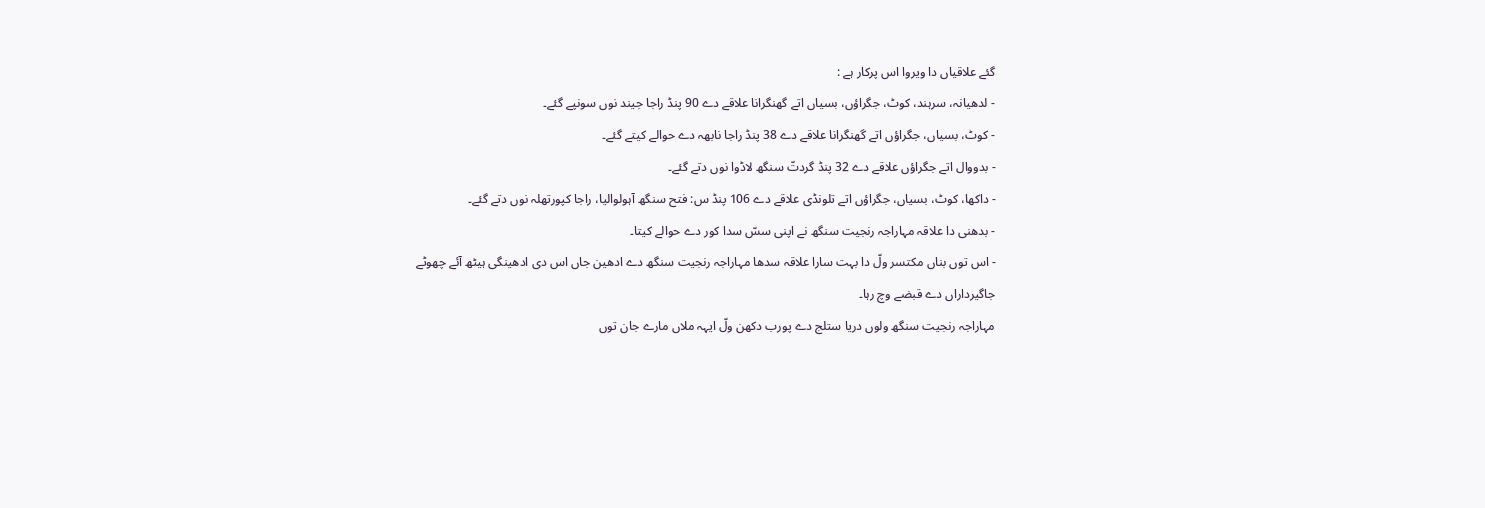گئے علاقیاں دا ویروا اس پرکار ہے :
- لدھیانہ، سرہند، کوٹ، جگراؤں، بسیاں اتے گھنگرانا علاقے دے 90 پنڈ راجا جیند نوں سونپے گئے۔
- کوٹ، بسیاں، جگراؤں اتے گھنگرانا علاقے دے 38 پنڈ راجا نابھہ دے حوالے کیتے گئے۔
- بدووال اتے جگراؤں علاقے دے 32 پنڈ گردتّ سنگھ لاڈوا نوں دتے گئے۔
- داکھا، کوٹ، بسیاں، جگراؤں اتے تلونڈی علاقے دے 106 پنڈ س: فتح سنگھ آہولوالیا، راجا کپورتھلہ نوں دتے گئے۔
- بدھنی دا علاقہ مہاراجہ رنجیت سنگھ نے اپنی سسّ سدا کور دے حوالے کیتا۔
- اس توں بناں مکتسر ولّ دا بہت سارا علاقہ سدھا مہاراجہ رنجیت سنگھ دے ادھین جاں اس دی ادھینگی ہیٹھ آئے چھوٹے جاگیرداراں دے قبضے وچ رہا۔
مہاراجہ رنجیت سنگھ ولوں دریا ستلج دے پورب دکھن ولّ ایہہ ملاں مارے جان توں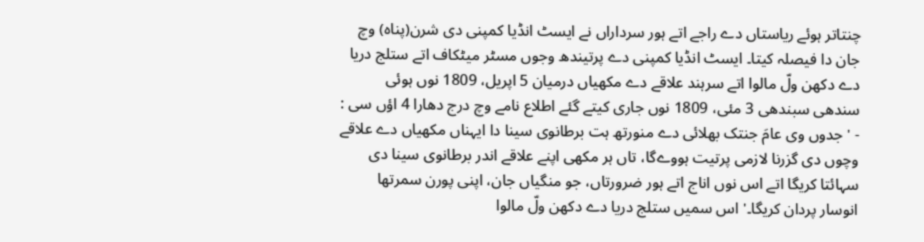چنتاتر ہوئے ریاستاں دے راجے اتے ہور سرداراں نے ایسٹ انڈیا کمپنی دی شرن(پناہ) وچ جان دا فیصلہ کیتا۔ ایسٹ انڈیا کمپنی دے پرتیندھ وجوں مسٹر میٹکاف اتے ستلج دریا دے دکھن ولّ مالوا اتے سرہند علاقے دے مکھیاں درمیان 5 اپریل، 1809 نوں ہوئی سندھی سبندھی 3 مئی، 1809 نوں جاری کیتے گئے اطلاع نامے وچ درج دھارا 4 اؤں سی :
- 'جدوں وی عامَ جنتک بھلائی دے منورتھ ہت برطانوی سینا دا ایہناں مکھیاں دے علاقے وچوں دی گزرنا لازمی پرتیت ہووےگا، تاں ہر مکھی اپنے علاقے اندر برطانوی سینا دی سہائتا کریگا اتے اس نوں اناج اتے ہور ضرورتاں، جو منگیاں جان، اپنی پورن سمرتھا انوسار پردان کریگا۔' اس سمیں ستلج دریا دے دکھن ولّ مالوا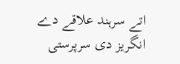اتے سرہند علاقے دے انگریز دی سرپرستی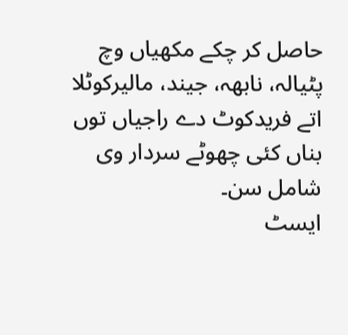حاصل کر چکے مکھیاں وچ پٹیالہ، نابھہ، جیند، مالیرکوٹلا اتے فریدکوٹ دے راجیاں توں بناں کئی چھوٹے سردار وی شامل سن۔
ایسٹ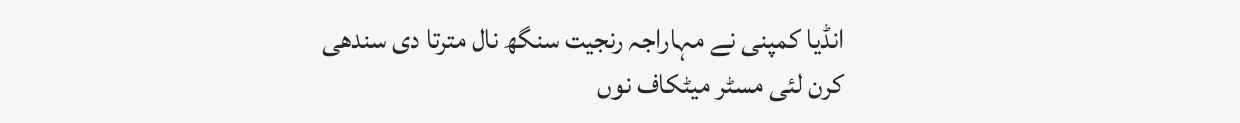انڈیا کمپنی نے مہاراجہ رنجیت سنگھ نال مترتا دی سندھی کرن لئی مسٹر میٹکاف نوں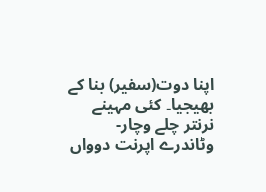اپنا دوت(سفیر) بنا کے بھیجیا۔ کئی مہینے نرنتر چلے وچار-وٹاندرے اپرنت دوواں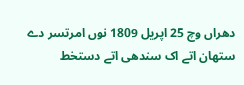دھراں وچ 25 اپریل 1809 نوں امرتسر دے ستھان اتے اک سندھی اتے دستخط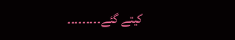کیتے گئے۔۔۔۔۔۔۔۔۔